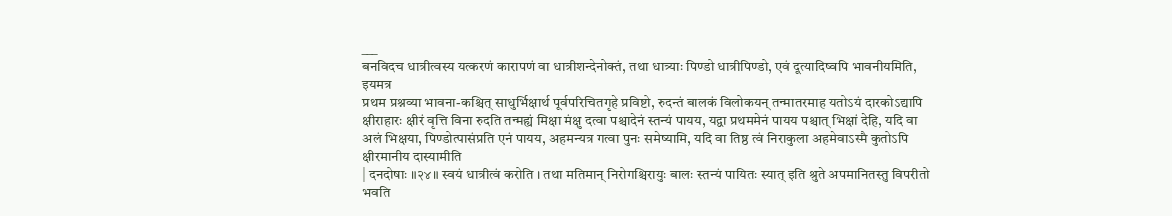___
बनविदच धात्रीत्वस्य यत्करणं कारापणं वा धात्रीशन्देनोक्तं, तथा धात्र्याः पिण्डो धात्रीपिण्डो, एवं दूत्यादिष्वपि भावनीयमिति, इयमत्र
प्रथम प्रश्नव्या भावना-कश्चित् साधुर्भिक्षार्थ पूर्वपरिचितगृहे प्रविष्टो, रुदन्तं बालकं विलोकयन् तन्मातरमाह यतोऽयं दारकोऽद्यापि क्षीराहारः क्षीरं वृत्ति विना रुदति तन्मह्यं मिक्षा मंक्षु दत्वा पश्चादेनं स्तन्यं पायय, यद्वा प्रथममेनं पायय पश्चात् भिक्षां देहि, यदि वा अलं भिक्षया, पिण्डोत्पासंप्रति एनं पायय, अहमन्यत्र गत्वा पुनः समेष्यामि, यदि वा तिष्ठ त्वं निराकुला अहमेवाऽस्मै कुतोऽपि क्षीरमानीय दास्यामीति
| दनदोषाः ॥२४॥ स्वयं धात्रीत्वं करोति । तथा मतिमान् निरोगश्चिरायुः बालः स्तन्यं पायितः स्यात् इति श्रुते अपमानितस्तु विपरीतो भवति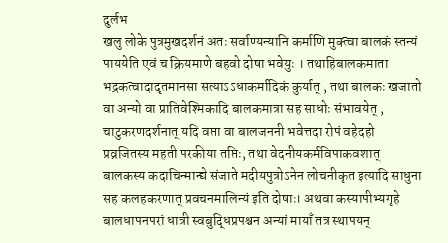दुर्लभ
खलु लोके पुत्रमुखदर्शनं अतः सर्वाण्यन्यानि कर्माणि मुक्त्वा बालकं स्तन्यं पाययेति एवं च क्रियमाणे बहवो दोषा भवेयुः । तथाहिबालकमाता भद्रकत्वादादृतमानसा सत्याऽऽधाकर्मादिकं कुर्यात् , तथा बालकः खजातो वा अन्यो वा प्रातिवेश्मिकादि बालकमात्रा सह साधोः संभावयेत् , चाटुकरणदर्शनात् यदि वप्ता वा बालजननी भवेत्तदा रोपं वहेदहो प्रव्रजितस्य महती परकीया तप्तिः, तथा वेदनीयकर्मविपाकवशात् बालकस्य कदाचिन्मान्द्ये संजाते मदीयपुत्रोऽनेन लोचनीकृत इत्यादि साधुना सह कलहकरणात् प्रवचनमालिन्यं इति दोषाः। अथवा कस्यापीभ्यगृहे बालधापनपरां धात्री स्वबुद्धिप्रपश्चन अन्यां मायाँ तत्र स्थापयन्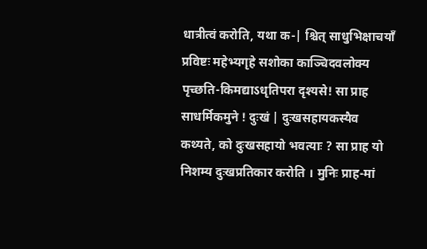धात्रीत्वं करोति, यथा क-| श्चित् साधुभिक्षाचयाँ प्रविष्टः महेभ्यगृहे सशोका काञ्चिदवलोक्य पृच्छति-किमद्याऽधृतिपरा दृश्यसे! सा प्राह साधर्मिकमुने ! दुःखं | दुःखसहायकस्यैव कथ्यते, को दुःखसहायो भवत्याः ? सा प्राह यो निशम्य दुःखप्रतिकार करोति । मुनिः प्राह-मां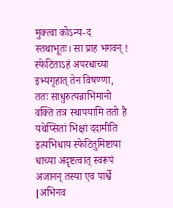मुक्त्वा कोऽन्य-द स्तथाभूतः। सा प्राह भगवन् ! स्फेटिताऽहं अपरधाच्या इभ्यगृहात् तेन विषण्णा, ततः साधुरुत्पन्नाभिमानो वक्ति तत्र स्थापयामि ततो है यथेप्सितां भिक्षां ददामीति इत्यभिधाय स्फेटितुमिष्टाया धाच्या अदृष्टत्वात् स्वरूपं अजानन् तस्या एव पार्श्वे [अभिनव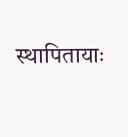स्थापितायाः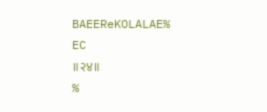BAEEReKOLALAE%
EC
॥२४॥
%